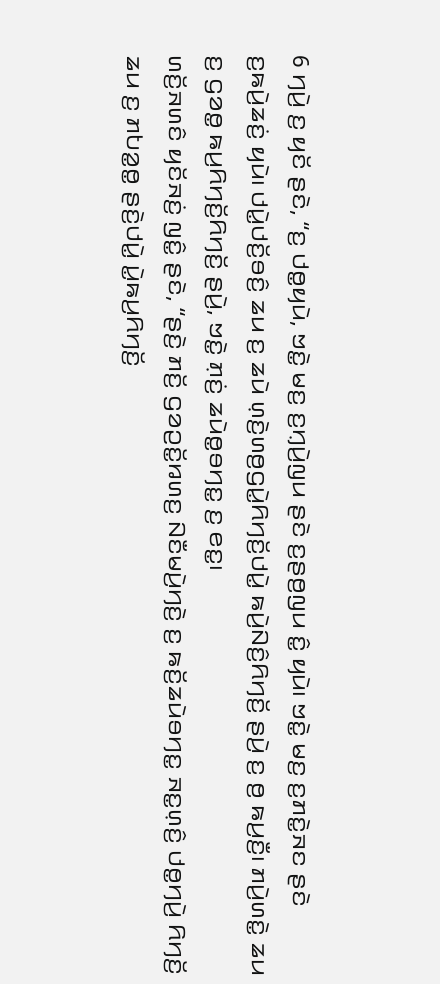6 ꤚꤣꤧ꤬ ꤢ꤬ ꤟꤢꤩ ꤔꤢꤧ, “ꤢ꤬ ꤓꤥ꤭ꤟꤣꤧ, ꤠꤢꤧ꤭ ꤗꤢ꤬ ꤢ꤬ꤚ꤫ꤣꤧ꤬ꤜꤣ ꤔꤢꤧ ꤢ꤬ꤔꤥ꤬ꤜꤣ ꤢꤨ꤭ ꤟꤣꤧ꤯ ꤠꤢꤧ꤭ ꤗꤢ꤬ ꤢ꤬ꤊꤢꤧ꤭ꤏꤢ ꤔꤢꤧ ꤢ꤬ꤒꤣꤧ꤬ꤘꤢꤦ꤬ ꤟꤣꤧ꤯ ꤓꤣꤧ꤭ꤓꤢꤩ꤬ꤋꤢꤨ꤬ ꤘꤣ ꤢ꤬ ꤘꤣꤧ ꤛ꤫ꤢꤧ꤬ꤛꤥ꤬ꤞꤣꤧ꤭ꤖꤚꤢꤩ꤬ꤓꤣꤧ꤭ ꤒꤣꤧ꤬ꤡꤢꤨ꤬ꤖꤚꤢꤩ꤬ ꤔꤣꤧ꤬ ꤢ꤬ ꤥ꤬ ꤒꤣ꤬ꤢꤪ꤬꤯ ꤊꤣꤧ꤬ꤛꤢꤧ꤭ ꤘꤣ ꤢ꤬ ꤞꤤꤥ꤭ ꤒꤣ꤬ꤖꤚꤢꤩ꤬ꤖꤚꤢꤩ꤬ ꤔꤣꤧ꤬, ꤠꤢꤧ꤭ ꤊ꤫ꤢꤦ꤬ ꤘꤣꤧꤥ꤭ꤋꤚꤢ꤭ ꤢ꤬ ꤕꤢ꤭꤯
ꤛꤢꤩ꤬ꤏꤛꤢꤨ ꤟꤢꤩꤏꤢꤦ꤬ ꤜꤢꤨ꤭ ꤔꤢꤧ, “ꤔꤢꤧ꤬ ꤊꤢꤩ꤬ ꤞꤤꤑꤢꤩ꤭ꤙꤛꤢ꤬ ꤡꤢꤪꤗꤣꤧ꤬ꤚꤢꤧ꤬ ꤢ꤬ ꤒꤢꤩ꤬ꤘꤣꤧꤋꤚꤢ꤭ ꤏꤢ꤭ꤛ꤫ꤢꤨ꤬ ꤓꤥ꤭ꤚꤣꤧ꤬ ꤖꤚꤢꤩ꤬ ꤘꤣ ꤢ꤬ ꤊꤝꤤ꤭ꤥ꤭ ꤔꤢꤧ꤬ꤓꤣꤧ꤭ ꤣꤧ꤭ꤒꤣ꤬ꤖꤚꤢꤩ꤬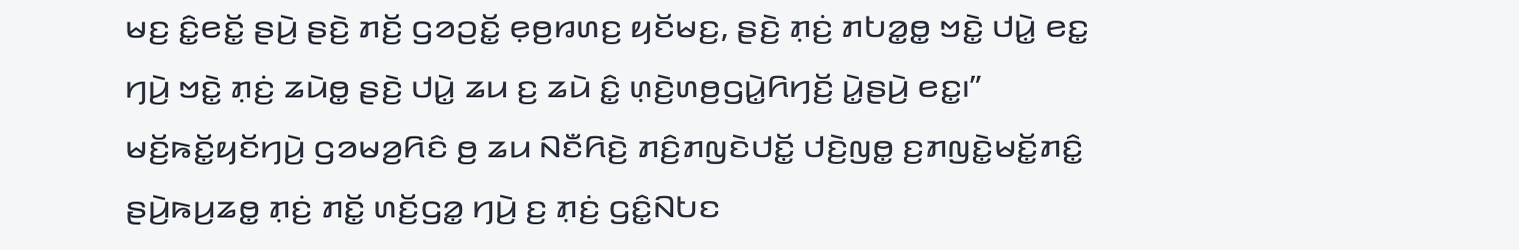ꤗꤢ꤬ ꤢꤨ꤭ꤕꤢꤩ꤭ ꤔꤣꤧ꤬ ꤔꤢꤧ꤬ ꤊꤢꤩ꤬ ꤞꤤꤑꤢꤩ꤭ ꤕ꤫ꤥ꤬ꤙꤛꤢ꤬ ꤟꤢꤩꤗꤢ꤬, ꤔꤢꤧ꤬ ꤊ꤫ꤢꤦ꤬ ꤊꤝꤤ꤭ꤥ꤭ ꤠꤢꤧ꤭ ꤓꤣꤧ꤭ ꤕꤢ꤭ ꤚꤣꤧ꤬ ꤠꤢꤧ꤭ ꤊ꤫ꤢꤦ꤬ ꤘꤣꤧꤥ꤭ ꤔꤢꤧ꤬ ꤓꤣꤧ꤭ ꤘꤣ ꤢ꤬ ꤘꤣꤧ ꤢꤨ꤭ ꤛ꤫ꤢꤧ꤬ꤛꤥ꤬ꤞꤣꤧ꤭ꤖꤚꤢꤩ꤬ ꤣꤧ꤭ꤔꤣꤧ꤬ ꤕꤢ꤭꤯”
ꤗꤢꤩ꤬ꤒꤢꤩ꤭ꤟꤢꤩꤚꤣꤧ꤬ ꤞꤤꤗꤤ꤬ꤖꤢꤨ ꤥ꤬ ꤘꤣ ꤡꤢꤪꤖꤢꤧ꤬ ꤊꤢꤨ꤬ꤊꤜꤢꤧꤓꤢꤩ꤭ ꤓꤢꤧ꤬ꤜꤥ꤭ ꤢ꤬ꤊꤜꤢꤧ꤭ꤗꤢꤩ꤭ꤊꤢꤨ꤭ ꤔꤣꤧ꤬ꤒꤣ꤬ꤘꤥ꤭ ꤊ꤫ꤢꤦ꤬ ꤊꤢꤩ꤭ ꤛꤢꤩ꤬ꤞꤤ꤭ ꤚꤣꤧ꤬ ꤢ꤬ ꤊ꤫ꤢꤦ꤬ ꤞꤢꤨ꤭ꤡꤝꤢ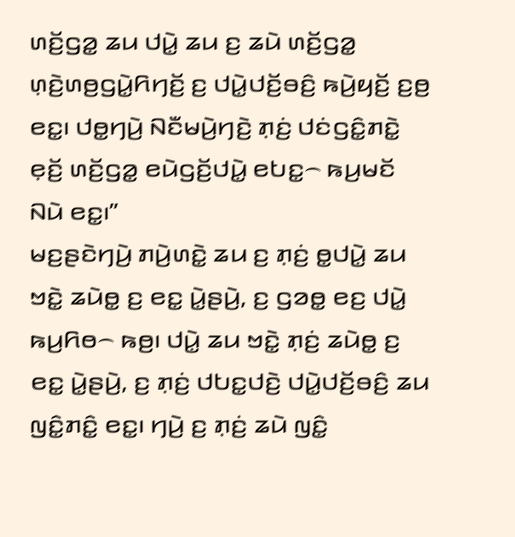ꤛꤢꤩ꤬ꤞꤤ꤭ ꤘꤣ ꤓꤣꤧ꤭ ꤘꤣ ꤢ꤬ ꤘꤣꤧ ꤛꤢꤩ꤬ꤞꤤ꤭ ꤛ꤫ꤢꤧ꤬ꤛꤥ꤬ꤞꤣꤧ꤭ꤖꤚꤢꤩ꤬ ꤢ꤬ ꤓꤣꤧ꤭ꤓꤢꤩ꤬ꤋꤢꤨ꤬ ꤒꤣꤧ꤬ꤟꤢꤩ꤬ ꤢ꤬ꤥ꤬ ꤕꤢ꤭꤯ ꤓꤥ꤭ꤚꤣꤧ꤬ ꤡꤢꤪꤗꤣꤧ꤬ꤚꤢꤧ꤬ ꤊ꤫ꤢꤦ꤬ ꤓꤢꤦꤞꤢꤨ꤭ꤊꤢꤧ꤭ ꤕ꤫ꤢꤩ꤬ ꤛꤢꤩ꤬ꤞꤤ꤭ ꤕꤣꤧꤞꤢꤩ꤬ꤓꤣꤧ꤭ ꤕꤝꤢ꤭꤮ ꤒꤣ꤬ꤗꤢꤩ ꤡꤣꤧ ꤕꤢ꤭꤯”
ꤗꤢ꤬ꤔꤢꤧꤚꤣꤧ꤬ ꤊꤣꤧ꤬ꤛꤢꤧ꤭ ꤘꤣ ꤢ꤬ ꤊ꤫ꤢꤦ꤬ ꤥ꤭ꤓꤣꤧ꤭ ꤘꤣ ꤠꤢꤧ꤭ ꤘꤣꤧꤥ꤭ ꤢ꤬ ꤕꤢ꤭ ꤣꤧ꤭ꤔꤣꤧ꤬, ꤢ꤬ ꤞꤤꤥ꤭ ꤕꤢ꤬ ꤓꤣꤧ꤭ ꤒꤣ꤬ꤖꤥ꤮ ꤒꤥ꤬꤯ ꤓꤣꤧ꤭ ꤘꤣ ꤠꤢꤧ꤭ ꤊ꤫ꤢꤦ꤬ ꤘꤣꤧꤥ꤭ ꤢ꤬ ꤕꤢ꤭ ꤣꤧ꤭ꤔꤣꤧ꤬, ꤢ꤬ ꤊ꤫ꤢꤦ꤬ ꤓꤝꤢ꤭ꤓꤢꤧ꤬ ꤓꤣꤧ꤭ꤓꤢꤩ꤬ꤋꤢꤨ꤬ ꤘꤣ ꤜꤢꤨ꤭ꤊꤢꤨ꤭ ꤕꤢ꤭꤯ ꤚꤣꤧ꤬ ꤢ꤬ ꤊ꤫ꤢꤦ꤬ ꤘꤣꤧ ꤜꤢꤨ꤭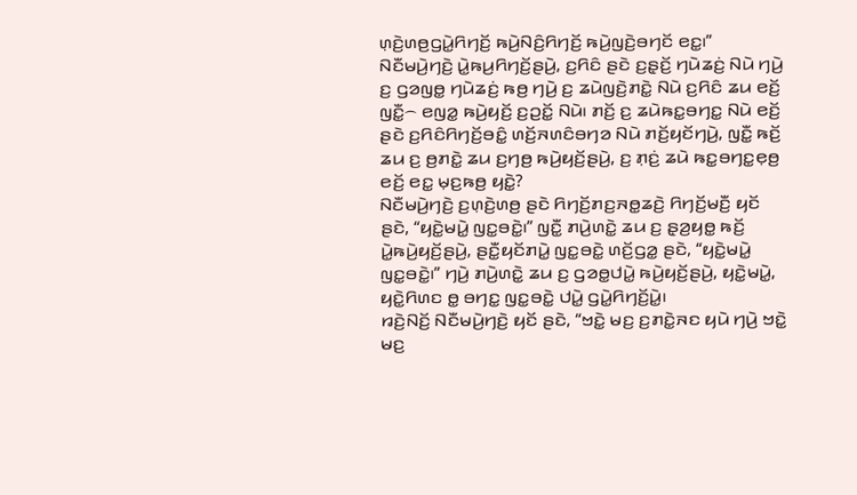ꤛ꤫ꤢꤧ꤬ꤛꤥ꤬ꤞꤣꤧ꤭ꤖꤚꤢꤩ꤬ ꤒꤣꤧ꤬ꤡꤢꤨ꤬ꤖꤚꤢꤩ꤬ ꤒꤣꤧ꤬ꤜꤢꤧ꤬ꤋꤚꤢꤩ ꤕꤢ꤭꤯”
ꤡꤢꤪꤗꤣꤧ꤬ꤚꤢꤧ꤬ ꤣꤧ꤭ꤒꤣ꤬ꤖꤚꤢꤩ꤬ꤔꤣꤧ꤬, ꤢ꤬ꤖꤢꤨ ꤔꤢꤧ ꤢ꤬ꤔ꤫ꤢꤩ꤬ ꤚꤣꤧꤘꤢꤦ꤬ ꤡꤣꤧ ꤚꤣꤧ꤬ ꤢ꤬ ꤞꤤꤜꤥ꤭ ꤚꤣꤧꤘꤢꤦ꤬ ꤒꤥ꤬ ꤚꤣꤧ꤬ ꤢ꤬ ꤘꤣꤧꤜꤢꤧ꤬ꤊꤢꤧ꤭ ꤡꤣꤧ ꤢ꤬ꤖꤢꤨ ꤘꤣ ꤕꤢꤩ꤬ ꤜꤢꤪ꤭꤮ ꤕꤜꤤ꤭ ꤒꤣꤧ꤬ꤟꤢꤩ꤬ ꤢ꤬ꤑꤢꤩ꤭ ꤡꤣꤧ꤯ ꤊꤢꤩ꤬ ꤢ꤬ ꤘꤣꤧꤒꤢ꤭ꤋꤚꤢ꤭ ꤡꤣꤧ ꤕꤢꤩ꤬ ꤔꤢꤧ ꤢ꤬ꤖꤢꤨꤖꤚꤢꤩ꤬ꤋꤢꤨ꤭ ꤛꤢꤩ꤬ꤏꤛꤢꤨꤋꤚꤤ ꤡꤣꤧ ꤊꤢꤩ꤬ꤟꤢꤩꤚꤣꤧ꤬, ꤜꤢꤪ꤭ ꤒꤢꤩ꤬ ꤘꤣ ꤢ꤬ ꤥ꤬ꤊꤢꤧ꤭ ꤘꤣ ꤢ꤬ꤚꤥ꤬ ꤒꤣꤧ꤬ꤟꤢꤩ꤬ꤔꤣꤧ꤬, ꤢ꤬ ꤊ꤫ꤢꤦ꤬ ꤘꤣꤧ ꤒꤢ꤭ꤋꤚꤢ꤭ꤕ꤫ꤥ꤬ ꤕꤢꤩ꤬ ꤕꤢ꤭ ꤗ꤫ꤢ꤬ꤒꤥ꤬ ꤟꤢꤧ꤭?
ꤡꤢꤪꤗꤣꤧ꤬ꤚꤢꤧ꤬ ꤢ꤬ꤛ꤫ꤢꤧ꤬ꤛꤥ꤬ ꤔꤢꤧ ꤖꤚꤢꤩ꤬ꤊꤢ꤬ꤏꤥ꤭ꤘꤢꤧ꤬ ꤖꤚꤢꤩ꤬ꤗꤢꤪ꤬ ꤟꤢꤩ ꤔꤢꤧ, “ꤟꤢꤧ꤭ꤗꤣꤧ꤭ ꤜꤢ꤭ꤋꤢꤧ꤭꤯” ꤜꤢꤪ꤭ ꤊꤣꤧ꤬ꤛꤢꤧ꤭ ꤘꤣ ꤢ꤬ ꤔ꤫ꤤ꤬ꤟꤥ꤭ ꤒꤢꤩ꤬ ꤣꤧ꤭ꤒꤣꤧ꤬ꤟꤢꤩ꤬ꤔꤣꤧ꤬, ꤔꤢꤪ꤭ꤟꤢꤩꤊꤣꤧ꤭ ꤜꤢ꤭ꤋꤢꤧ꤭ ꤛꤢꤩ꤬ꤞꤤ꤭ ꤔꤢꤧ, “ꤟꤢꤧ꤭ꤗꤣꤧ꤭ ꤜꤢ꤭ꤋꤢꤧ꤭꤯” ꤚꤣꤧ꤬ ꤊꤣꤧ꤬ꤛꤢꤧ꤭ ꤘꤣ ꤢ꤬ ꤞꤤꤥ꤭ꤓꤣꤧ꤭ ꤒꤣꤧ꤬ꤟꤢꤩ꤬ꤔꤣꤧ꤬, ꤟꤢꤧ꤭ꤗꤣꤧ꤭, ꤟꤢꤧ꤭ꤖꤛꤢ ꤥ꤭ ꤋꤚꤢ꤭ ꤜꤢ꤭ꤋꤢꤧ꤭ ꤓꤣꤧ꤭ ꤞꤣꤧ꤭ꤖꤚꤢꤩ꤬ꤣꤧ꤭꤯
ꤙꤢꤧ꤬ꤡꤢꤩ꤬ ꤡꤢꤪꤗꤣꤧ꤬ꤚꤢꤧ꤬ ꤟꤢꤩ ꤔꤢꤧ, “ꤠꤢꤧ꤭ ꤗꤢ꤬ ꤢ꤬ꤊꤢꤧ꤭ꤏꤢ ꤟꤣꤧ ꤚꤣꤧ꤬ ꤠꤢꤧ꤭ ꤗꤢ꤬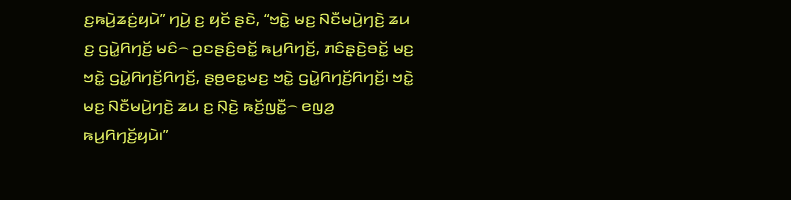ꤢ꤬ꤒꤣꤧ꤬ꤘꤢꤦ꤬ꤟꤣꤧ” ꤚꤣꤧ꤬ ꤢ꤬ ꤟꤢꤩ ꤔꤢꤧ, “ꤠꤢꤧ꤭ ꤗꤢ꤬ ꤡꤢꤪꤗꤣꤧ꤬ꤚꤢꤧ꤬ ꤘꤣ ꤢ꤬ ꤞꤣꤧ꤭ꤖꤚꤢꤩ꤬ ꤗꤢꤨ꤮ ꤑꤢꤔꤢꤨ꤬ꤋꤢꤩ꤭ ꤒꤣ꤬ꤖꤚꤢꤩ꤬, ꤊꤢꤨꤔ꤫ꤢꤧ꤬ꤋꤢꤩ꤭ ꤗꤢ꤬ ꤠꤢꤧ꤭ ꤞꤣꤧ꤭ꤖꤚꤢꤩ꤬ꤖꤚꤢꤩ꤬, ꤔꤥ꤬ꤕꤢ꤭ꤗꤢ꤬ ꤠꤢꤧ꤭ ꤞꤣꤧ꤭ꤖꤚꤢꤩ꤬ꤖꤚꤢꤩ꤬꤯ ꤠꤢꤧ꤭ ꤗꤢ꤬ ꤡꤢꤪꤗꤣꤧ꤬ꤚꤢꤧ꤬ ꤘꤣ ꤢ꤬ ꤡ꤫ꤢꤧ꤬ ꤒꤢꤩ꤬ꤜꤢꤪ꤭꤮ ꤕꤜꤤ꤬ ꤒꤣ꤬ꤖꤚꤢꤩ꤬ꤟꤣꤧ꤯”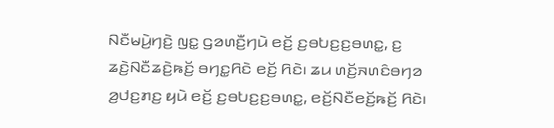ꤡꤢꤪꤗꤣꤧ꤬ꤚꤢꤧ꤬ ꤜꤢ꤭ ꤞꤤꤛꤢꤪ꤬ꤚꤣꤧ ꤕꤢꤩ꤬ ꤢ꤬ꤋꤝꤢ꤬ꤢ꤬ꤋꤛꤢ꤭, ꤢ꤬ ꤘꤢꤧ꤬ꤡꤢꤪꤘꤢꤧ꤬ꤒꤢꤩ꤬ ꤋꤚꤢ꤭ꤖꤢꤧ ꤕꤢꤩ꤬ ꤖꤢꤧ꤯ ꤘꤣ ꤛꤢꤩ꤬ꤏꤛꤢꤨꤋꤚꤤ ꤤ꤬ꤓꤢ꤬ꤊꤢ꤬ ꤟꤣꤧ ꤕꤢꤩ꤬ ꤢ꤬ꤋꤝꤢ꤬ꤢ꤬ꤋꤛꤢ꤭, ꤕꤢꤩ꤬ꤡꤢꤪꤕꤢꤩ꤬ꤒꤢꤩ꤬ ꤖꤢꤧ꤯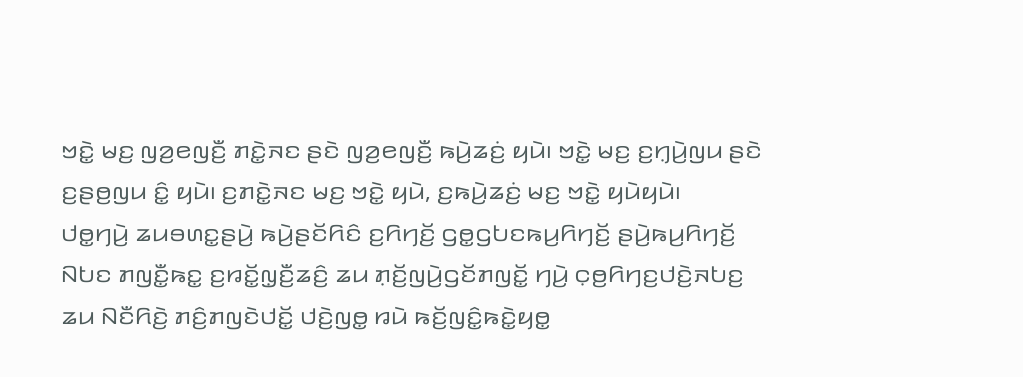ꤠꤢꤧ꤭ ꤗꤢ꤬ ꤜꤤ꤬ꤕꤜꤢꤪ꤬ ꤊꤢꤧ꤭ꤏꤢ ꤔꤢꤧ ꤜꤤ꤬ꤕꤜꤢꤪ꤬ ꤒꤣꤧ꤬ꤘꤢꤦ꤬ ꤟꤣꤧ꤯ ꤠꤢꤧ꤭ ꤗꤢ꤬ ꤢ꤬ꤚ꤫ꤣꤧ꤬ꤜꤣ ꤔꤢꤧ ꤢ꤬ꤔꤥ꤬ꤜꤣ ꤢꤨ꤭ ꤟꤣꤧ꤯ ꤢ꤬ꤊꤢꤧ꤭ꤏꤢ ꤗꤢ꤬ ꤠꤢꤧ꤭ ꤟꤣꤧ, ꤢ꤬ꤒꤣꤧ꤬ꤘꤢꤦ꤬ ꤗꤢ꤬ ꤠꤢꤧ꤭ ꤟꤣꤧꤟꤣꤧ꤯
ꤓꤥ꤭ꤚꤣꤧ꤬ ꤘꤣꤋꤛꤢ꤭ꤔꤣꤧ꤬ ꤒꤣꤧ꤬ꤔꤢꤩꤖꤢꤨ ꤢ꤬ꤖꤚꤢꤩ꤬ ꤞꤥ꤭ꤞꤝꤢꤒꤣ꤬ꤖꤚꤢꤩ꤬ ꤔꤣꤧ꤬ꤒꤣ꤬ꤖꤚꤢꤩ꤬ ꤡꤝꤢ ꤊꤜꤢꤪ꤭ꤒꤢ꤭ ꤢ꤬ꤙꤢꤩ꤭ꤜ꤫ꤢꤪ꤬ꤘꤢꤨ꤬ ꤘꤣ ꤊ꤫ꤢꤩ꤬ꤜꤣꤧ꤬ꤞꤢꤩꤊꤜꤢꤩ꤭ ꤚꤣꤧ꤬ ꤍ꤫ꤥ꤬ꤖꤚꤢ꤬ꤓꤢꤧ꤬ꤏꤝꤢ꤬ ꤘꤣ ꤡꤢꤪꤖꤢꤧ꤬ ꤊꤢꤨ꤬ꤊꤜꤢꤧꤓꤢꤩ꤭ ꤓꤢꤧ꤬ꤜꤥ꤭ ꤙꤣꤧ ꤒꤢꤩ꤬ꤜꤢꤨ꤭ꤒꤢꤧ꤭ꤟꤥ꤭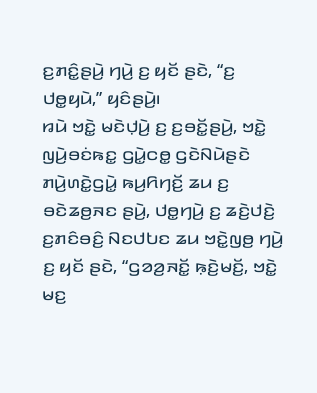ꤢ꤬ꤊꤢꤨ꤭ꤔꤣꤧ꤬ ꤚꤣꤧ꤬ ꤢ꤬ ꤟꤢꤩ ꤔꤢꤧ, “ꤢ꤬ ꤓꤥ꤭ꤟꤣꤧ,” ꤟꤢꤨꤔꤣꤧ꤬꤯
ꤙꤣꤧ ꤠꤢꤧ꤭ ꤗꤢꤧꤓ꤫ꤣꤧ꤬ ꤢ꤬ ꤢ꤬ꤋꤢꤩ꤭ꤔꤣꤧ꤬, ꤠꤢꤧ꤭ ꤜꤣꤧ꤬ꤋꤢꤦꤒꤢ꤭ ꤞꤣꤧ꤭ꤍꤥ꤭ ꤞꤢꤧꤡꤣꤧꤔꤢꤧ ꤊꤣꤧ꤬ꤛꤢꤧ꤭ꤞꤣꤧ꤭ ꤒꤣ꤬ꤖꤚꤢꤩ꤬ ꤘꤣ ꤢ꤬ ꤋꤢꤧꤘꤥ꤬ꤏꤢ ꤔꤣꤧ꤬, ꤓꤥ꤭ꤚꤣꤧ꤬ ꤢ꤬ ꤘꤢꤧ꤬ꤓꤢꤧ꤬ ꤢ꤬ꤊꤢꤨꤋꤢꤨ꤬ ꤡꤢꤓꤝꤢ ꤘꤣ ꤠꤢꤧ꤭ꤜꤥ꤬ ꤚꤣꤧ꤬ ꤢ꤬ ꤟꤢꤩ ꤔꤢꤧ, “ꤞꤤꤤ꤬ꤏꤢꤩ꤭ ꤒ꤫ꤢꤧ꤬ꤗꤢꤩ꤬, ꤠꤢꤧ꤭ ꤗꤢ꤬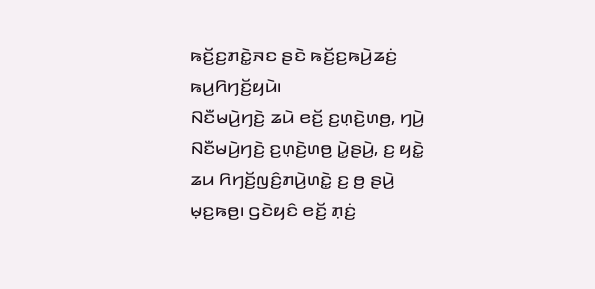ꤒꤢꤩ꤬ꤢ꤬ꤊꤢꤧ꤭ꤏꤢ ꤔꤢꤧ ꤒꤢꤩ꤬ꤢ꤬ꤒꤣꤧ꤬ꤘꤢꤦ꤬ ꤒꤣ꤬ꤖꤚꤢꤩ꤬ꤟꤣꤧ꤯
ꤡꤢꤪꤗꤣꤧ꤬ꤚꤢꤧ꤬ ꤘꤣꤧ ꤕꤢꤩ꤬ ꤢ꤬ꤛ꤫ꤢꤧ꤬ꤛꤥ꤬, ꤚꤣꤧ꤬ ꤡꤢꤪꤗꤣꤧ꤬ꤚꤢꤧ꤬ ꤢ꤬ꤛ꤫ꤢꤧ꤬ꤛꤥ꤬ ꤣꤧ꤭ꤔꤣꤧ꤬, ꤢ꤬ ꤟꤢꤧ꤭ ꤘꤣ ꤖꤚꤢꤩ꤬ꤜꤢꤨ꤬ꤊꤣꤧ꤬ꤛꤢꤧ꤭ ꤢ꤬ ꤥ꤬ ꤔꤣꤧ꤬ ꤗ꤫ꤢ꤬ꤒꤥ꤬꤯ ꤞꤢꤧꤟꤢꤨ ꤕꤢꤩ꤬ ꤊ꤫ꤢꤦ꤬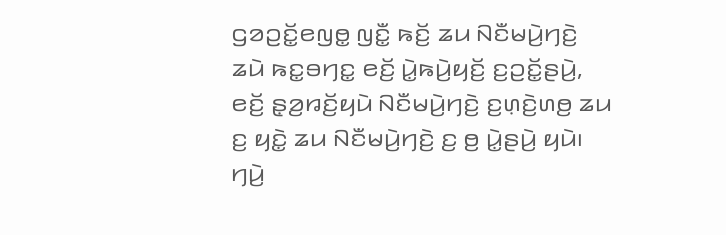ꤞꤤꤑꤢꤩ꤭ꤕꤜꤥ꤭ ꤜꤢꤪ꤭ ꤒꤢꤩ꤬ ꤘꤣ ꤡꤢꤪꤗꤣꤧ꤬ꤚꤢꤧ꤬ ꤘꤣꤧ ꤒꤢ꤭ꤋꤚꤢ꤭ ꤕꤢꤩ꤬ ꤣꤧ꤭ꤒꤣꤧ꤬ꤟꤢꤩ꤬ ꤢ꤬ꤑꤢꤩ꤭ꤔꤣꤧ꤬, ꤕꤢꤩ꤬ ꤔ꤫ꤤ꤬ꤙꤢꤩ꤬ꤟꤣꤧ ꤡꤢꤪꤗꤣꤧ꤬ꤚꤢꤧ꤬ ꤢ꤬ꤛ꤫ꤢꤧ꤬ꤛꤥ꤬ ꤘꤣ ꤢ꤬ ꤟꤢꤧ꤭ ꤘꤣ ꤡꤢꤪꤗꤣꤧ꤬ꤚꤢꤧ꤬ ꤢ꤬ ꤥ꤬ ꤣꤧ꤭ꤔꤣꤧ꤬ ꤟꤣꤧ꤯
ꤚꤣꤧ꤬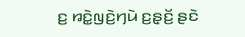ꤢ꤬ ꤙꤢꤧ꤭ꤜꤢꤧ꤬ꤚꤣꤧ ꤢ꤬ꤔ꤫ꤢꤩ꤬ ꤔꤢꤧ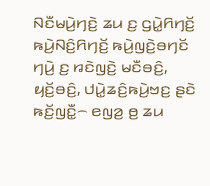ꤡꤢꤪꤗꤣꤧ꤬ꤚꤢꤧ꤬ ꤘꤣ ꤢ꤬ ꤞꤣꤧ꤭ꤖꤚꤢꤩ꤬ ꤒꤣꤧ꤬ꤡꤢꤨ꤬ꤖꤚꤢꤩ꤬ ꤒꤣꤧ꤬ꤜꤢꤧ꤬ꤋꤚꤢꤩ ꤚꤣꤧ꤬ ꤢ꤬ ꤙꤢꤧꤜꤢꤧ꤬ ꤗꤢꤪꤋꤢꤨ꤬, ꤟꤢꤩ꤬ꤋꤢꤨ꤬, ꤓꤣꤧ꤭ꤘꤢꤨ꤬ꤒꤣꤧ꤬ꤠꤢ꤬ ꤔꤢꤧ ꤒꤢꤩ꤬ꤜꤢꤪ꤭꤮ ꤕꤜꤤ꤬ ꤥ꤬ ꤘꤣ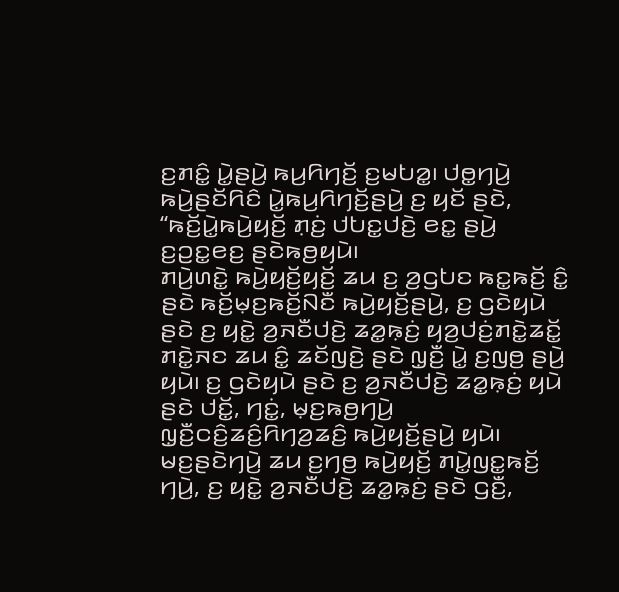ꤢ꤬ꤊꤢꤨ꤭ ꤣꤧ꤭ꤔꤣꤧ꤬ ꤒꤣ꤬ꤖꤚꤢꤩ꤬ ꤢ꤬ꤗꤝꤤ꤭꤯ ꤓꤥ꤭ꤚꤣꤧ꤬ ꤒꤣꤧ꤬ꤔꤢꤩꤖꤢꤨ ꤣꤧ꤭ꤒꤣ꤬ꤖꤚꤢꤩ꤬ꤔꤣꤧ꤬ ꤢ꤬ ꤟꤢꤩ ꤔꤢꤧ, “ꤒꤢꤩ꤬ꤣꤧ꤭ꤒꤣꤧ꤬ꤟꤢꤩ꤬ ꤊ꤫ꤢꤦ꤬ ꤓꤝꤢ꤭ꤓꤢꤧ꤬ ꤕꤢ꤭ ꤔꤣꤧ꤬ ꤢ꤬ꤑꤢ꤭ꤕꤢ꤬ ꤔꤢꤧꤒꤥ꤬ꤟꤣꤧ꤯
ꤊꤣꤧ꤬ꤛꤢꤧ꤭ ꤒꤣꤧ꤬ꤟꤢꤩ꤬ꤟꤢꤩ꤬ ꤘꤣ ꤢ꤬ ꤤ꤬ꤞꤝꤢ ꤒꤢ꤭ꤒꤢꤩ꤬ ꤢꤨ꤭ ꤔꤢꤧ ꤒꤢꤩ꤬ꤗ꤫ꤢ꤬ꤒꤢꤩ꤬ꤡꤢꤪ ꤒꤣꤧ꤬ꤟꤢꤩ꤬ꤔꤣꤧ꤬, ꤢ꤬ ꤞꤢꤧꤟꤣꤧ ꤔꤢꤧ ꤢ꤬ ꤟꤢꤧ꤭ ꤤ꤬ꤏꤢꤪꤓꤢꤧ꤬ ꤘꤤ꤭ꤒ꤫ꤢꤦ꤬ ꤟꤤ꤬ꤓꤢꤦ꤬ꤊꤢꤧ꤭ꤘꤢꤩ꤭ ꤊꤢꤧ꤭ꤏꤢ ꤘꤣ ꤢꤨ꤭ ꤘꤢꤩꤜꤢꤧ꤬ ꤔꤢꤧ ꤜ꤫ꤢꤪ꤬ ꤣꤧ꤭ ꤢ꤬ꤜꤥ꤬ ꤔꤣꤧ꤬ ꤟꤣꤧ꤯ ꤢ꤬ ꤞꤢꤧꤟꤣꤧ ꤔꤢꤧ ꤢ꤬ ꤤ꤬ꤏꤢꤪꤓꤢꤧ꤬ ꤘꤤ꤭ꤒ꤫ꤢꤦ꤬ ꤟꤣꤧ ꤔꤢꤧ ꤓꤢꤩ꤭, ꤚꤢꤦ꤭, ꤗ꤫ꤢ꤬ꤒꤥ꤬ꤚꤣꤧ꤬ ꤜ꤫ꤢꤪ꤬ꤍꤢꤨ꤬ꤘꤢꤨ꤬ꤖꤚꤤ꤬ꤘꤢꤨ꤬ ꤒꤣꤧ꤬ꤟꤢꤩ꤬ꤔꤣꤧ꤬ ꤟꤣꤧ꤯ ꤗꤢ꤬ꤔꤢꤧꤚꤣꤧ꤬ ꤘꤣ ꤢ꤬ꤚꤥ꤬ ꤒꤣꤧ꤬ꤟꤢꤩ꤬ ꤊꤣꤧ꤭ꤜꤢ꤭ꤒꤢꤩ꤬ ꤚꤣꤧ꤬, ꤢ꤬ ꤟꤢꤧ꤭ ꤤ꤬ꤏꤢꤪꤓꤢꤧ꤬ ꤘꤤ꤭ꤒ꤫ꤢꤦ꤬ ꤔꤢꤧ ꤞꤢꤪ꤬,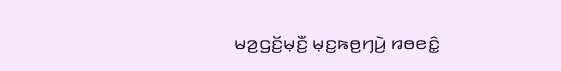ꤗꤤ꤬ꤞꤢꤩ꤬ꤗ꤫ꤢꤪ꤬ ꤗ꤫ꤢ꤬ꤒꤥ꤬ꤚꤣꤧ꤬ ꤙꤥꤕꤢꤨ꤭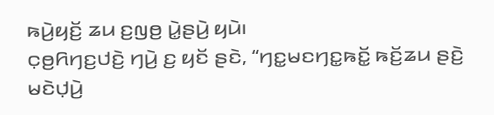ꤒꤣꤧ꤬ꤟꤢꤩ꤬ ꤘꤣ ꤢ꤬ꤜꤥ꤬ ꤣꤧ꤭ꤔꤣꤧ꤬ ꤟꤣꤧ꤯
ꤍ꤫ꤥ꤬ꤖꤚꤢ꤬ꤓꤢꤧ꤬ ꤚꤣꤧ꤬ ꤢ꤬ ꤟꤢꤩ ꤔꤢꤧ, “ꤚꤢ꤭ꤗꤢꤚꤢ꤭ꤒꤢꤩ꤭ ꤒꤢꤩ꤬ꤘꤣ ꤔꤢꤧ꤬ ꤗꤢꤧꤓ꤫ꤣꤧ꤬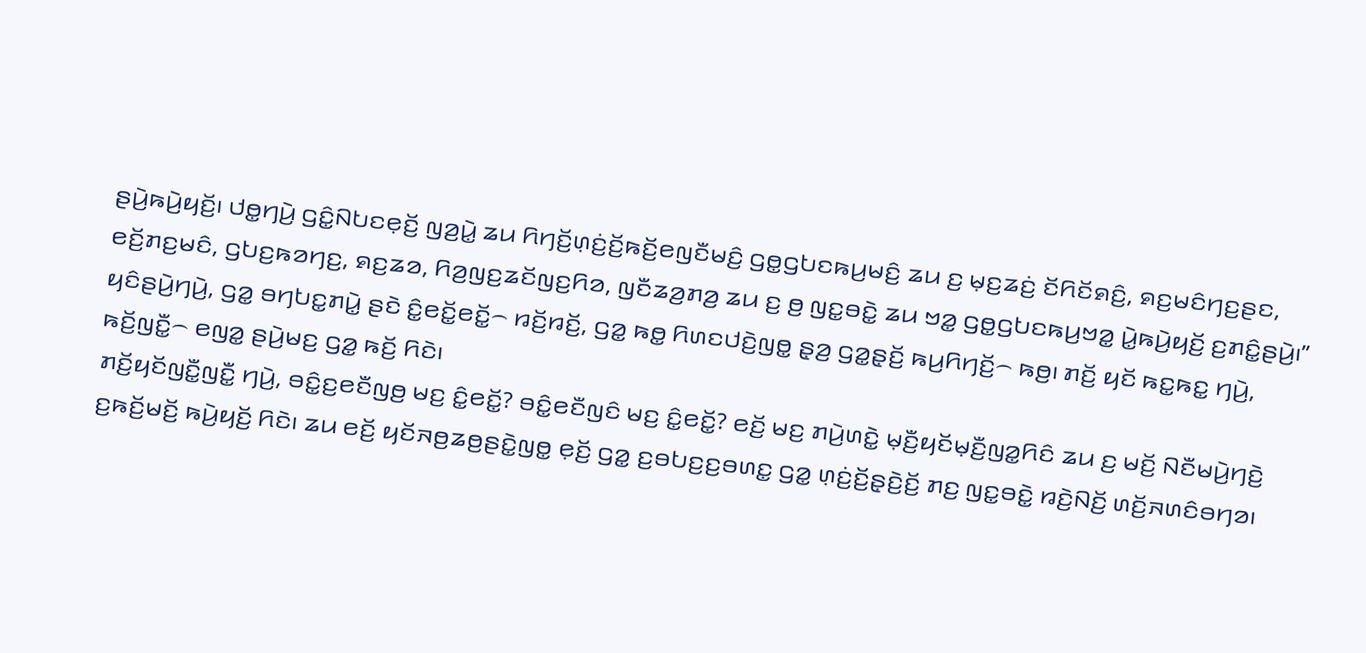ꤔꤣꤧ꤬ꤒꤣꤧ꤬ꤟꤢꤩ꤬꤯ ꤓꤥ꤭ꤚꤣꤧ꤬ ꤞꤢꤨ꤭ꤡꤝꤢꤕ꤫ꤢꤩ꤬ ꤜꤤ꤬ꤣꤧ꤭ ꤘꤣ ꤖꤚꤢꤩ꤬ꤛ꤫ꤢꤦ꤬ꤢꤩ꤬ꤒꤢꤩ꤬ꤕꤜꤢꤪꤗꤢꤨ꤬ ꤞꤥ꤭ꤞꤝꤢꤒꤣ꤬ꤗꤢꤨ꤬ ꤘꤣ ꤢ꤬ ꤗ꤫ꤢ꤬ꤘꤢꤦ꤬ ꤢꤩꤖꤢꤩꤎꤢꤨ꤬, ꤎꤢ꤬ꤗꤢꤨꤚꤢ꤬ꤔꤢ, ꤕꤢꤩ꤬ꤊꤢ꤬ꤗꤢꤨ, ꤞꤝꤢ꤬ꤒꤤꤚꤢ꤬, ꤎꤢ꤬ꤘꤤ, ꤖꤤ꤬ꤜꤢ꤬ꤘꤢꤩꤜꤢ꤬ꤖꤤ, ꤜꤢꤪꤘꤤ꤬ꤊꤤ꤬ ꤘꤣ ꤢ꤬ ꤥ꤬ ꤜꤢ꤭ꤋꤢꤧ꤭ ꤘꤣ ꤠꤤ꤭ ꤞꤥ꤭ꤞꤝꤢꤒꤣ꤬ꤠꤤ꤭ ꤣꤧ꤭ꤒꤣꤧ꤬ꤟꤢꤩ꤬ ꤢ꤬ꤊꤢꤨ꤭ꤔꤣꤧ꤬꤯”
ꤟꤢꤨꤔꤣꤧ꤬ꤚꤣꤧ꤬, ꤞꤤ꤭ ꤋꤚꤝꤢ꤭ꤊꤣꤧ꤭ ꤔꤢꤧ ꤢꤨ꤭ꤕꤢꤩ꤭ꤕꤢꤩ꤭꤮ ꤙꤢꤩ꤬ꤙꤢꤩ꤬, ꤞꤤ꤭ ꤒꤥ꤭ ꤖꤛꤢꤓꤢꤧ꤬ꤜꤥ꤭ ꤔ꤫ꤤ꤬ ꤞꤤ꤭ꤔ꤫ꤢꤩ꤬ ꤒꤣ꤬ꤖꤚꤢꤩ꤬꤮ ꤒꤥ꤬꤯ ꤊꤢꤩ꤬ ꤟꤢꤩ ꤒꤢ꤭ꤒꤢ꤭ ꤚꤣꤧ꤬, ꤒꤢꤩ꤬ꤜꤢꤪ꤭꤮ ꤕꤜꤤ꤭ ꤔꤣꤧ꤬ꤗꤢ꤬ ꤞꤤ꤭ ꤒꤢꤩ꤬ ꤖꤢꤧ꤯
ꤊꤢꤩ꤬ꤟꤢꤩꤜꤢꤪ꤭ꤜꤢꤪ꤭ ꤚꤣꤧ꤬, ꤋꤢꤨ꤭ꤢ꤬ꤕꤢꤪꤜꤥ꤬ ꤗꤢ꤬ ꤢꤨ꤭ꤕꤢꤩ꤭? ꤋꤢꤨ꤭ꤕꤢꤪꤜꤢꤨ ꤗꤢ꤬ ꤢꤨ꤭ꤕꤢꤩ꤭? ꤕꤢꤩ꤬ ꤗꤢ꤬ ꤊꤣꤧ꤬ꤛꤢꤧ꤭ ꤗ꤫ꤢꤪ꤬ꤟꤢꤩꤗ꤫ꤢꤪ꤬ꤜꤤ꤭ꤖꤢꤨ ꤘꤣ ꤢ꤬ ꤗꤢꤩ꤬ ꤡꤢꤪꤗꤣꤧ꤬ꤚꤢꤧ꤬ ꤢ꤬ꤒꤢꤩ꤬ꤗꤢꤩ꤬ ꤒꤣꤧ꤬ꤟꤢꤩ꤬ ꤖꤢꤧ꤯ ꤘꤣ ꤕꤢꤩ꤬ ꤟꤢꤩꤏꤥ꤬ꤘꤥ꤬ꤔꤢꤧ꤭ꤜꤥ꤭ ꤕ꤫ꤢꤩ꤬ ꤞꤤ꤭ ꤢ꤬ꤋꤝꤢ꤬ꤢ꤬ꤋꤛꤢ꤭ ꤞꤤ꤭ ꤛ꤫ꤢꤦ꤬ꤢꤩ꤬ꤔ꤫ꤢꤧ꤬ꤢꤩ꤬ ꤊꤢ꤬ ꤜꤢ꤭ꤋꤢꤧ꤭ ꤙꤢꤧ꤬ꤡꤢꤩ꤬ ꤛꤢꤩ꤬ꤏꤛꤢꤨꤋꤚꤤ꤯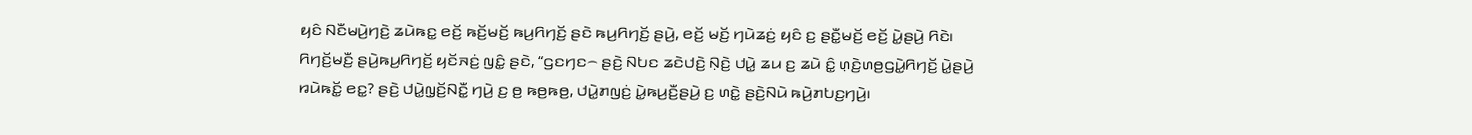ꤟꤢꤨ ꤡꤢꤪꤗꤣꤧ꤬ꤚꤢꤧ꤬ ꤘꤣꤧꤒꤢ꤭ ꤕꤢꤩ꤬ ꤒꤢꤩ꤬ꤗꤢꤩ꤬ ꤒꤣ꤬ꤖꤚꤢꤩ꤬ ꤔꤢꤧ ꤒꤣ꤬ꤖꤚꤢꤩ꤬ ꤔꤣꤧ꤬, ꤕꤢꤩ꤬ ꤗꤢꤩ꤬ ꤚꤣꤧꤘꤢꤦ꤬ ꤟꤢꤨ ꤢ꤬ ꤔꤢꤪ꤭ꤗꤢꤩ꤬ ꤕꤢꤩ꤬ ꤣꤧ꤭ꤔꤣꤧ꤬ ꤖꤢꤧ꤯
ꤖꤚꤢꤩ꤬ꤗꤢꤪ꤬ ꤔꤣꤧ꤬ꤒꤣ꤬ꤖꤚꤢꤩ꤬ ꤟꤢꤩꤏꤢꤦ꤬ ꤜꤢꤨ꤭ ꤔꤢꤧ, “ꤞꤢꤚꤢ꤮ ꤔꤢꤧ꤬ ꤡꤝꤢ ꤘꤢꤧꤓꤢꤧ꤬ ꤡ꤫ꤢꤧ꤬ ꤓꤣꤧ꤭ ꤘꤣ ꤢ꤬ ꤘꤣꤧ ꤢꤨ꤭ ꤛ꤫ꤢꤧ꤬ꤛꤥ꤬ꤞꤣꤧ꤭ꤖꤚꤢꤩ꤬ ꤣꤧ꤭ꤔꤣꤧ꤬ ꤙꤣꤧꤒꤢꤩ꤭ ꤕꤢ꤭? ꤔꤢꤧ꤬ ꤓꤣꤧ꤭ꤜ꤫ꤢꤩ꤬ꤡꤢꤪ꤭ ꤚꤣꤧ꤬ ꤢ꤬ ꤥ꤬ ꤒꤥ꤬ꤒꤥ꤬, ꤓꤣꤧ꤭ꤊꤜꤢꤦ꤬ ꤣꤧ꤭ꤒꤣ꤬ꤢꤪ꤬ꤔꤣꤧ꤬ ꤢ꤬ ꤛꤢꤧ꤭ ꤔꤢꤧ꤬ꤡꤣꤧ ꤒꤣꤧ꤬ꤊꤝꤢ꤬ꤚꤣꤧ꤬꤯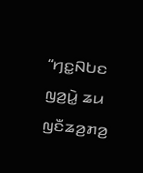“ꤚꤢ꤭ꤡꤝꤢ ꤜꤤ꤬ꤣꤧ꤭ ꤘꤣ ꤜꤢꤪꤘꤤ꤬ꤊꤤ꤬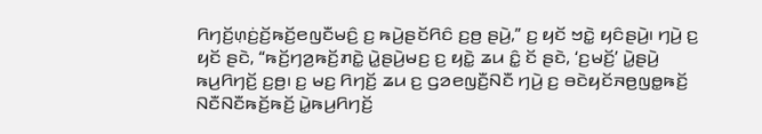ꤖꤚꤢꤩ꤬ꤛ꤫ꤢꤦ꤬ꤢꤩ꤬ꤒꤢꤩ꤬ꤕꤜꤢꤪꤗꤢꤨ꤬ ꤢ꤬ ꤒꤣꤧ꤬ꤔꤢꤩꤖꤢꤨ ꤢ꤬ꤥ꤬ ꤔꤣꤧ꤬,” ꤢ꤬ ꤟꤢꤩ ꤠꤢꤧ꤭ ꤟꤢꤨꤔꤣꤧ꤬꤯ ꤚꤣꤧ꤬ ꤢ꤬ ꤟꤢꤩ ꤔꤢꤧ, “ꤒꤢꤩ꤬ꤚꤤ꤬ꤒꤢꤩ꤬ꤊꤢꤧ꤭ ꤣꤧ꤭ꤔꤣꤧ꤬ꤗꤢ꤬ ꤢ꤬ ꤟꤢꤧ꤭ ꤘꤣ ꤢꤨ꤭ ꤢꤩ ꤔꤢꤧ, ‘ꤢ꤬ꤗꤢꤩ꤬’ ꤣꤧ꤭ꤔꤣꤧ꤬ ꤒꤣ꤬ꤖꤚꤢꤩ꤬ ꤢ꤬ꤥ꤬꤯ ꤢ꤬ ꤗꤢ꤬ ꤖꤚꤢꤩ꤬ ꤘꤣ ꤢ꤬ ꤞꤤꤕꤜꤢꤪ꤬ꤡꤢꤪ ꤚꤣꤧ꤬ ꤢ꤬ ꤋꤢꤧꤟꤢꤩꤏꤥ꤬ꤜꤥ꤭ꤒꤢꤩ꤬ ꤡꤢꤪꤡꤢꤪꤒꤢꤩ꤬ꤒꤢꤩ꤬ ꤣꤧ꤭ꤒꤣ꤬ꤖꤚꤢꤩ꤬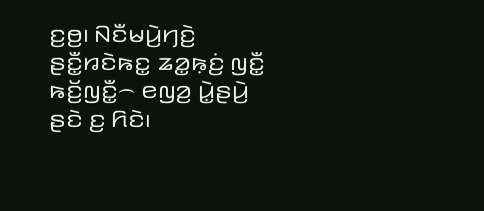ꤢ꤬ꤥ꤬꤯ ꤡꤢꤪꤗꤣꤧ꤬ꤚꤢꤧ꤬ ꤔꤢꤪ꤭ꤙꤢꤧꤒꤢ꤭ ꤘꤤ꤭ꤒ꤫ꤢꤦ꤬ ꤜꤢꤪ꤭ ꤒꤢꤩ꤬ꤜꤢꤪ꤭꤮ ꤕꤜꤤ꤬ ꤣꤧ꤭ꤔꤣꤧ꤬ ꤔꤢꤧ ꤢ꤬ ꤖꤢꤧ꤯